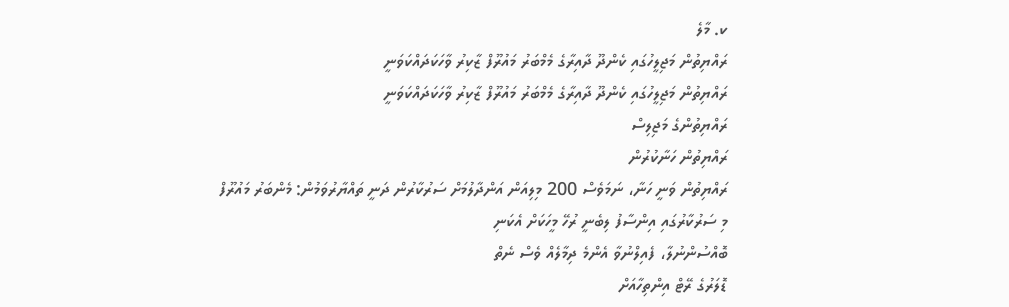ކ. މާލެ
ރައްޔިތުން މަޖިލީހުގައި ކެންދޫ ދާއިރާގެ މެމްބަރު މައުރޫފް ޒާކިރު ވާހަކަދައްކަވަނީ
ރައްޔިތުން މަޖިލީހުގައި ކެންދޫ ދާއިރާގެ މެމްބަރު މައުރޫފް ޒާކިރު ވާހަކަދައްކަވަނީ
ރައްޔިތުންގެ މަޖިލިސް
ރައްޔިތުން ހަނާކުރުން
ރައްޔިތުން ވަނީ ހަނާ، ނަމަވެސް 200 މިލިއަން އަންދާލުމަށް ސަރުކާރުން ދަނީ ތައްޔާރުވަމުން: މެންބަރު މައުރޫފް
މި ސަރުކާރުގައި އިންސާފު ލިބެނީ ރުހޭ މީހަކަށް އެކަނި
ބޮއްސުންނުލާ، ފެއިލްނުވާ އެންމެ ދިމާލެއް ވެސް ނެތް
ޑޮލަރުގެ ރޭޓް އިންތިހާއަށް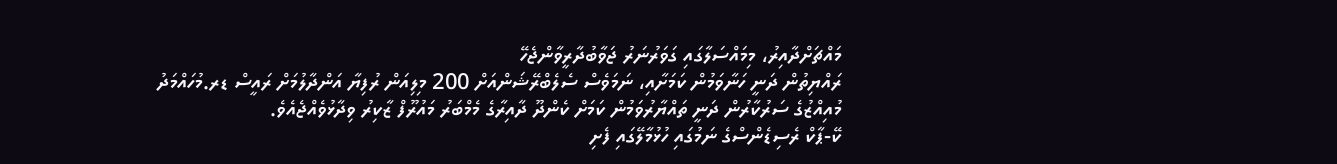މައްޗަށްދާއިރު، މިމައްސަލާގައި ގަވަރުނަރު ޖަވާބުދާރީވާންޖެހޭ
ރައްޔިތުން ދަނީ ހަނާވަމުން ކަމަށާއި، ނަމަވެސް ސެލެބްރޭޝަންއަށް 200 މިލިއަން ރުފިޔާ އަންދާލުމަށް ރައީސް ޑރ.މުހައްމަދު މުއިއްޒުގެ ސަރުކާރުން ދަނީ ތައްޔާރުވަމުން ކަމަށް ކެންދޫ ދާއިރާގެ މެމްބަރު މައުރޫފް ޒާކިރު ވިދާޅުވެއްޖެއެވެ.
ކޭ-ޕާކް ރެސިޑެންސްގެ ނަމުގައި ހުޅުމާލޭގައި ފެށި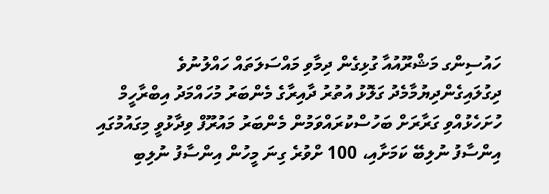ހައުސިންގ މަޝްރޫއުއާ ގުޅިގެން ދިމާވި މައްސަލަތައް ހައްލުނުވެ ދިގުލައިގެންދިޔުމާމެދު ގަލޮޅު އުތުރު ދާއިރާގެ މެންބަރު މުހައްމަދު އިބްރާހީމް ހުށަހެޅުއްވި ގަރާރަށް ބަހުސްކުރައްވަމުން މެންބަރު މައުރޫފް ވިދާޅުވީ މިގައުމުގައި އިންސާފު ނުލިބޭ ކަމަށާއި، 100 ށްވުރެ ގިނަ މީހުން އިންސާފު ނުލިބި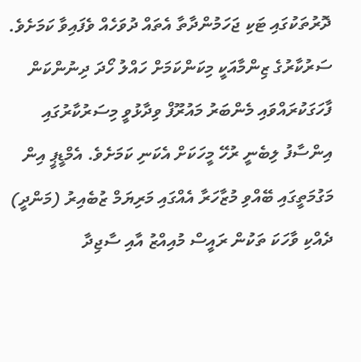ދޮރުތަކުގައި ޓަކި ޖަހަމުންދާތާ އެތައް ދުވަހެއް ވެފައިވާ ކަމަށެވެ.
ސަރުކާރުގެ ޒިންމާއަކީ މިކަންކަމަށް ހައްލު ހޯދަ ދިނުންކަން ފާހަގަކުރައްވައި މެންބަރު މައުރޫފް ވިދާޅުވީ މިސަރުކާރުގައި އިންސާފު ލިބެނީ ރުހޭ މީހަކަށް އެކަނި ކަމަށެވެ. އެމްޑީޕީ އިން މަގުމަތީގައި ބޭއްވި މުޒާހަރާ އެއްގައި މަރިޔަމް ޒުބެއިރު (މަންދީ) ދެއްކި ވާހަކަ ތަކުން ރައީސް މުއިއްޒު އާއި ސާޖިދާ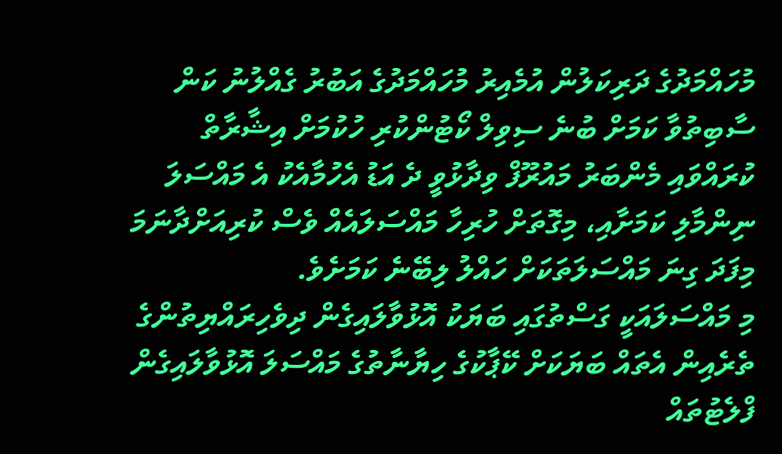މުހައްމަދުގެ ދަރިކަލުން އުމެއިރު މުހައްމަދުގެ އަބުރު ގެއްލުނު ކަން ސާބިތުވާ ކަމަށް ބުނެ ސިވިލް ކޯޓުންކުރި ހުކުމަށް އިޝާރާތް ކުރައްވައި މެންބަރު މައުރޫފް ވިދާޅުވީ ދެ އަޑު އެހުމާއެކު އެ މައްސަލަ ނިންމާލި ކަމަށާއި، މިގޮތަށް ހުރިހާ މައްސަލައެއް ވެސް ކުރިއަށްދާނަމަ މިފަދަ ގިނަ މައްސަލަތަކަށް ހައްލު ލިބޭނެ ކަމަށެވެ.
މި މައްސަލައަކީ ގަސްތުގައި ބަޔަކު އޮޅުވާލައިގެން ދިވެހިރައްޔިތުންގެ ތެރެއިން އެތައް ބަޔަކަށް ކޭޕާކުގެ ހިޔާނާތުގެ މައްސަލަ އޮޅުވާލައިގެން ފްލެޓުތައް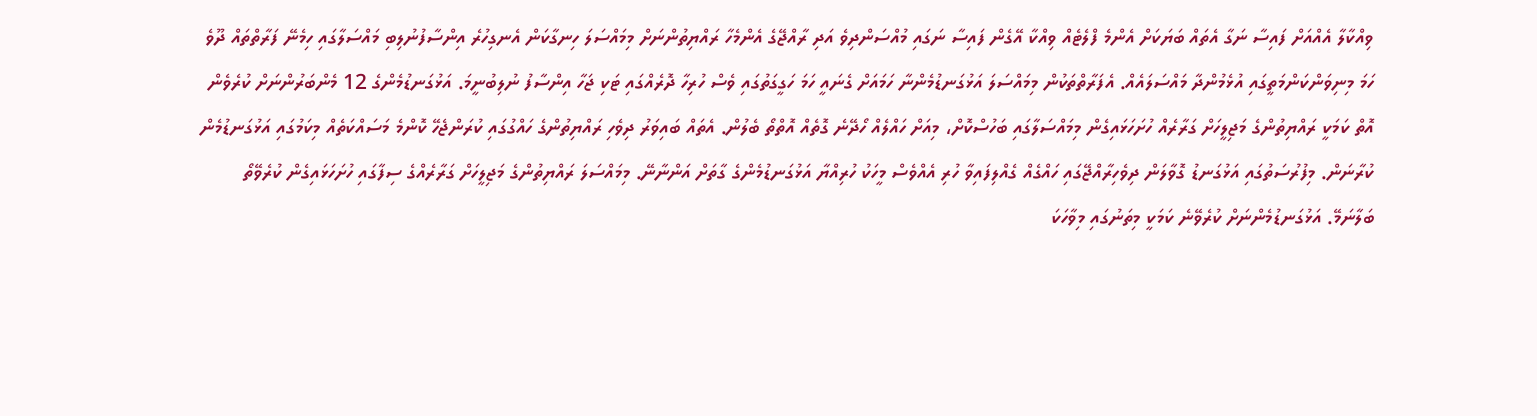ވިއްކާލާ އެއްއަށް ފައިސާ ނަގާ އެތައް ބަޔަކަށް އެންމެ ފްލެޓެއް ވިއްކާ އޭގެން ފައިސާ ނަގައި މުއްސަންދިވެ އަދި ރާއްޖޭގެ އެންމެހާ ރައްޔިތުންނަށް މިމައްސަލަ ހިނގާކަން އެނގިހުރެ އިންސާފުނުލިބި މައްސަލާގައި ހިމެނޭ ފަރާތްތައް ދޫވެ ހަމަ މިނިވަންކަންމަތީގައި އުޅެމުންދާ މައްސަލައެއް. އެފަރާތްތަކުން މިމައްސަލަ އަޅުގަނޑުމެންނާ ހަމައަށް ގެނައީ ހަމަ ހަގީގަތުގައި ވެސް ހުރިހާ ދޮރެއްގައި ޓަކި ޖަހާ އިންސާފު ނުލިބުނީމަ. އަޅުގަނޑުމެންގެ 12 މެންބަރުންނަށް ކުރެވެން އޮތް ކަމަކީ ރައްޔިތުންގެ މަޖިލީހަށް ގަރާރެއް ހުށަހަޅައިގެން މިމައްސަލާގައި ބަހުސްކޮށް، މިއަށް ހައްލެއް ހޯދޭނެ ގޮތެއް އޮތްތޯ ބެލުން. އެތައް ބައިވަރު ދިވެހި ރައްޔިތުންގެ ހައްގުގައި ކުރަންޖެހޭ ކޮންމެ މަސައްކަތެއް މިކަމުގައި އަޅުގަނޑުމެން ކުރާނަން. މިފުރުސަތުގައި އަޅުގަނޑު ގޮވާލަން ދިވެހިރާއްޖޭގައި ހައްގެއް ގެއްލިފައިވާ ހުރި އެއްވެސް މީހަކު ހުރިއްޔާ އަޅުގަނޑުމެންގެ ގާތަށް އަންނާނޭ. މިމައްސަލަ ރައްޔިތުންގެ މަޖިލީހަށް ގަރާރެއްގެ ސިފާގައި ހުށަހަޅައިގެން ކުރެވޭތޯ ބަލާނަމޭ. އަޅުގަނޑުމެންނަށް ކުރެވޭނެ ކަމަކީ މިތަނުގައި މިވާހަކަ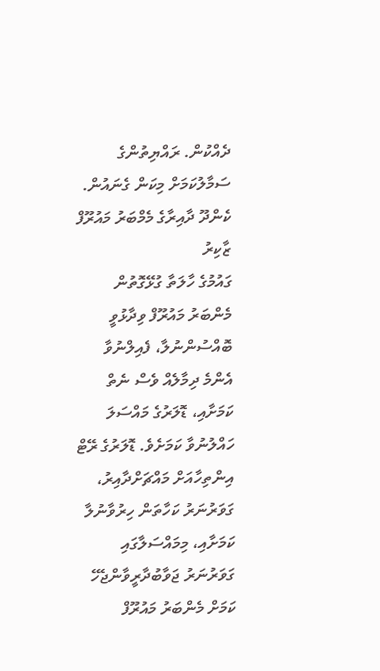ދެއްކުން. ރައްޔިތުންގެ ސަމާލުކަމަށް މިކަން ގެނައުން.
ކެންދޫ ދާއިރާގެ މެމްބަރު މައުރޫފް ޒާކިރު
ގައުމުގެ ހާލަތާ ގުޅޭގޮތުން މެންބަރު މައުރޫފް ވިދާޅުވީ ބޮއްސުންނުލާ، ފެއިލްނުވާ އެންމެ ދިމާލެއް ވެސް ނެތް ކަމަށާއި، ޑޮލަރުގެ މައްސަލަ ހައްލުނުވާ ކަމަށެވެ. ޑޮލަރުގެ ރޭޓް އިންތިހާއަށް މައްޗަށްދާއިރު، ގަވަރުނަރު ކަހާތަން ހިރުވާނުލާ ކަމަށާއި، މިމައްސަލާގައި ގަވަރުނަރު ޖަވާބުދާރީވާންޖެހޭ ކަމަށް މެންބަރު މައުރޫފް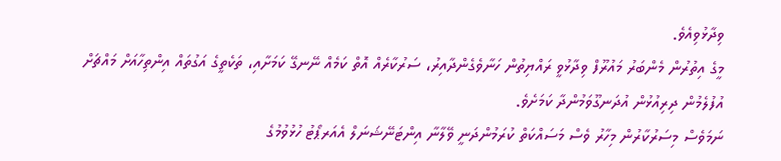ވިދާޅުވިއެވެ.
މީގެ އިތުރުން މެންބަރު މައުރޫފް ވިދާޅުވީ ރައްޔިތުން ހަނާވެގެންދާއިރު، ސަރުކާރެއް އޮތް ކަމެއް ނޭނގޭ ކަމަށާއި، ތަކެތީގެ އަގުތައް އިންތިހާއަށް މައްޗަށް އުފުލެމުން ދިރިއުޅުން އުދަނގޫވަމުންދާ ކަމަށެވެ.
ނަމަވެސް މިސަރުކާރުން މިހާރު ވެސް މަސައްކަތް ކުރަމުންދަނީ ވޭލާނާ އިންޓަނޭޝަނަލް އެއަރޕޯޓު ހުޅުވުމުގެ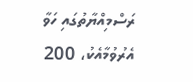ރަސްމިއްޔާތުގައި ހަވާ އެރުވުމާއެކު، 200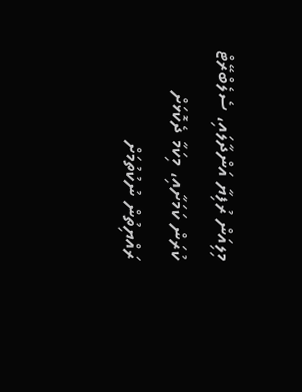މިލިއަން ރުފިޔާ އަންދާލައި، ސެލެބްރޭޓް ކުރަން ކަމަށާއި، މިކަމާ ދެކޮޅަށް ރައްޔިތުން ނުކުތުމަށް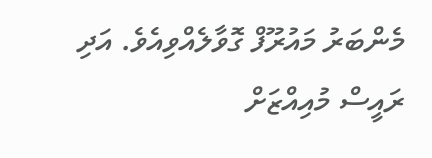މެންބަރު މައުރޫފް ގޮވާލެއްވިއެވެ. އަދި ރައީސް މުއިއްޒަށް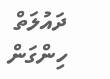ދައުލަތް ހިންގަން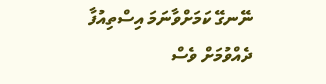ނޭނގޭ ކަމަށްވާނަމަ އިސްތިއުފާ ދެއްވުމަށް ވެސް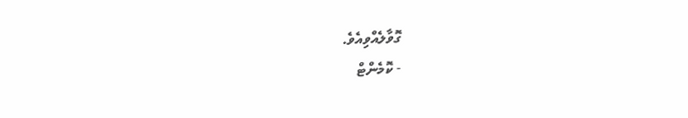ގޮވާލެއްވިއެވެ.
- ކޮމެންޓް